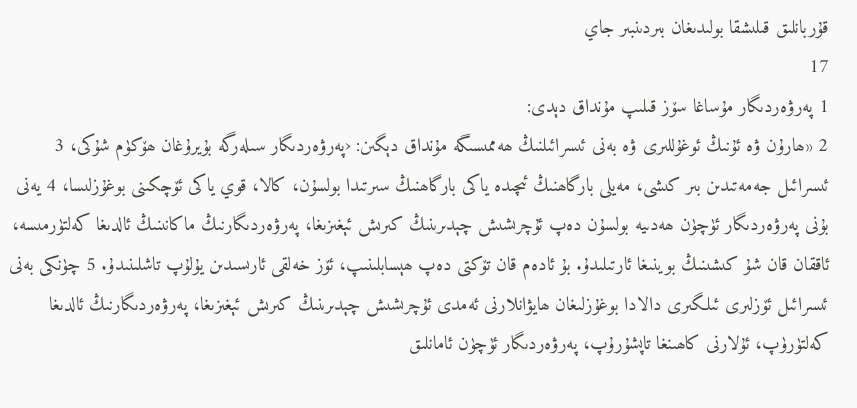قۇربانلىق قىلىشقا بولىدىغان بىردىنبىر جاي
17
1 پەرۋەردىگار مۇساغا سۆز قىلىپ مۇنداق دېدى:
2 «ھارۇن ۋە ئۇنىڭ ئوغۇللىرى ۋە بەنى ئىسرائىلنىڭ ھەممىسىگە مۇنداق دېگىن: ‹پەرۋەردىگار سىلەرگە بۇيرۇغان ھۆكۈم شۇكى، 3 ئىسرائىل جەمەتىدىن بىر كىشى، مەيلى بارگاھنىڭ ئىچىدە ياكى بارگاھنىڭ سىرتىدا بولسۇن، كالا، قوي ياكى ئۆچكىنى بوغۇزلىسا، 4 يەنى بۇنى پەرۋەردىگار ئۈچۈن ھەدىيە بولسۇن دەپ ئۇچرىشىش چېدىرىنىڭ كىرىش ئېغىزىغا، پەرۋەردىگارنىڭ ماكانىنىڭ ئالدىغا كەلتۈرمىسە، ئاققان قان شۇ كىشىنىڭ بوينىغا ئارتىلىدۇ. بۇ ئادەم قان تۆكتى دەپ ھېسابلىنىپ، ئۆز خەلقى ئارىسىدىن يۇلۇپ تاشلىنىدۇ. 5 چۈنكى بەنى ئىسرائىل ئۆزلىرى ئىلگىرى دالادا بوغۇزلىغان ھايۋانلارنى ئەمدى ئۇچرىشىش چېدىرىنىڭ كىرىش ئېغىزىغا، پەرۋەردىگارنىڭ ئالدىغا كەلتۈرۈپ، ئۇلارنى كاھىنغا تاپشۇرۇپ، پەرۋەردىگار ئۈچۈن ئامانلىق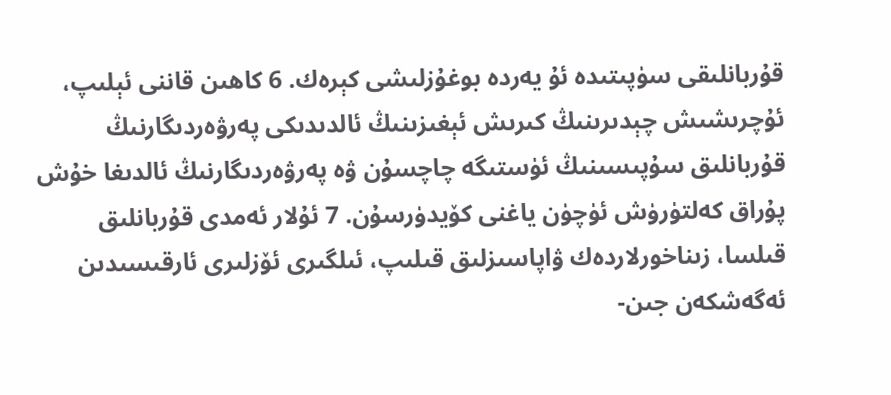قۇربانلىقى سۈپىتىدە ئۇ يەردە بوغۇزلىشى كېرەك. 6 كاھىن قاننى ئېلىپ، ئۇچرىشىش چېدىرىنىڭ كىرىش ئېغىزىنىڭ ئالدىدىكى پەرۋەردىگارنىڭ قۇربانلىق سۇپىسىنىڭ ئۈستىگە چاچسۇن ۋە پەرۋەردىگارنىڭ ئالدىغا خۇش پۇراق كەلتۈرۈش ئۈچۈن ياغنى كۆيدۈرسۇن. 7 ئۇلار ئەمدى قۇربانلىق قىلسا، زىناخورلاردەك ۋاپاسىزلىق قىلىپ، ئىلگىرى ئۆزلىرى ئارقىسىدىن ئەگەشكەن جىن-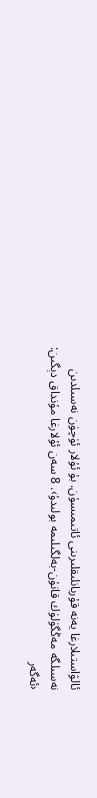ئالۋاستىلارغا يەنە قۇربانلىقلىرىنى ئاتىمىسۇن. بۇ ئۇلار ئۈچۈن نەسىلدىن نەسىلگە مەڭگۈلۈك قانۇن-بەلگىلىمە بولىدۇ›. 8 سەن ئۇلارغا مۇنداق دېگىن: ‹ئەگەر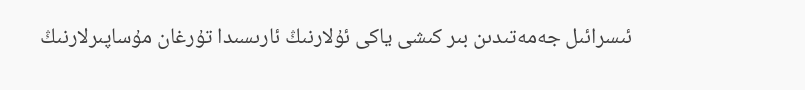ئىسرائىل جەمەتىدىن بىر كىشى ياكى ئۇلارنىڭ ئارىسىدا تۇرغان مۇساپىرلارنىڭ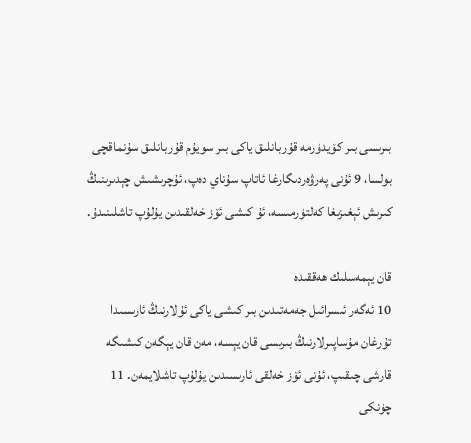بىرىسى بىر كۆيدۈرمە قۇربانلىق ياكى بىر سويۇم قۇربانلىق سۇنماقچى بولسا، 9 ئۇنى پەرۋەردىگارغا ئاتاپ سۇناي دەپ، ئۇچرىشىش چېدىرىنىڭ كىرىش ئېغىزىغا كەلتۈرمىسە، ئۇ كىشى ئۆز خەلقىدىن يۇلۇپ تاشلىنىدۇ.

قان يېمەسلىك ھەققىدە
10 ئەگەر ئىسرائىل جەمەتىدىن بىر كىشى ياكى ئۇلارنىڭ ئارىسىدا تۇرغان مۇساپىرلارنىڭ بىرىسى قان يېسە، مەن قان يېگەن كىشىگە قارشى چىقىپ، ئۇنى ئۆز خەلقى ئارىسىدىن يۇلۇپ تاشلايمەن. 11 چۈنكى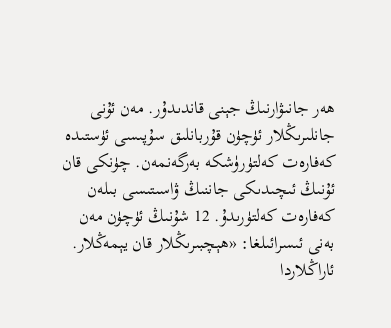ھەر جانىۋارنىڭ جېنى قاندىدۇر. مەن ئۇنى جانلىرىڭلار ئۈچۈن قۇربانلىق سۇپىسى ئۈستىدە كەفارەت كەلتۈرۈشكە بەرگەنمەن. چۈنكى قان ئۇنىڭ ئىچىدىكى جاننىڭ ۋاسىتىسى بىلەن كەفارەت كەلتۈرىدۇ. 12 شۇنىڭ ئۈچۈن مەن بەنى ئىسرائىلغا: «ھېچبىرىڭلار قان يېمەڭلار. ئاراڭلاردا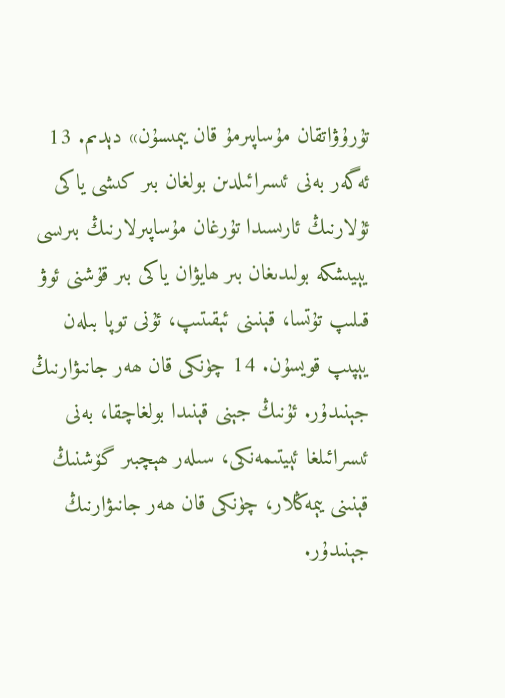تۇرۇۋاتقان مۇساپىرمۇ قان يېمىسۇن» دېدىم. 13 ئەگەر بەنى ئىسرائىلدىن بولغان بىر كىشى ياكى ئۇلارنىڭ ئارىسىدا تۇرغان مۇساپىرلارنىڭ بىرىسى يېيىشكە بولىدىغان بىر ھايۋان ياكى بىر قۇشنى ئوۋ قىلىپ تۇتسا، قېنىنى ئېقىتىپ، ئۇنى توپا بىلەن يېپىپ قويسۇن. 14 چۈنكى قان ھەر جانىۋارنىڭ جېنىدۇر. ئۇنىڭ جېنى قېنىدا بولغاچقا، بەنى ئىسرائىلغا ئېيتىمەنكى، سىلەر ھېچبىر گۆشنىڭ قېنىنى يېمەڭلار، چۈنكى قان ھەر جانىۋارنىڭ جېنىدۇر.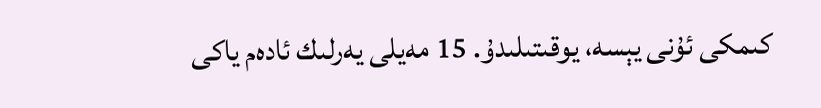كىمكى ئۇنى يېسە، يوقىتىلىدۇ. 15 مەيلى يەرلىك ئادەم ياكى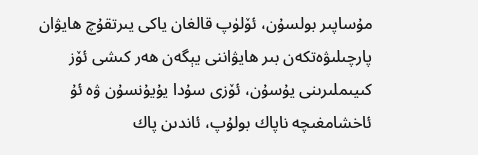مۇساپىر بولسۇن، ئۆلۈپ قالغان ياكى يىرتقۇچ ھايۋان پارچىلىۋەتكەن بىر ھايۋاننى يېگەن ھەر كىشى ئۆز كىيىملىرىنى يۇسۇن، ئۆزى سۇدا يۇيۇنسۇن ۋە ئۇ ئاخشامغىچە ناپاك بولۇپ، ئاندىن پاك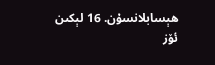ھېسابلانسۇن. 16 لېكىن ئۆز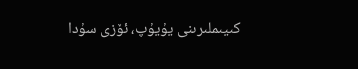كىيىملىرىنى يۇيۇپ، ئۆزى سۇدا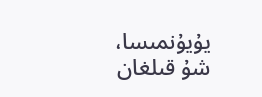يۇيۇنمىسا، شۇ قىلغان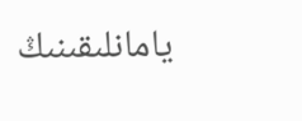يامانلىقىنىڭ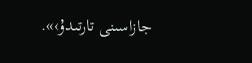جازاسىنى تارتىدۇ›».